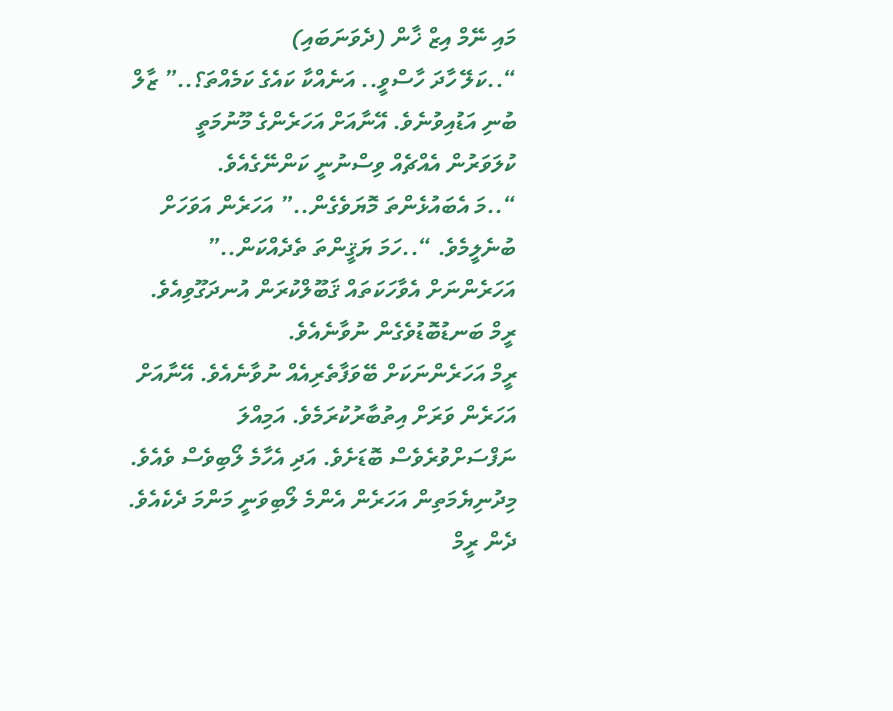މައި ނޭމް އިޒް ޚާން (ދެވަނަބައި)
“..ކަލޭ ހާދަ ހާސްވީ.. އަނެއްކާ ކައެގެ ކަމެއްތަ؟..” ޒާލް ބުނި އަޑުއިވުނެވެ. އޭނާއަށް އަހަރެންގެ މޫނުމަތީ ކުލަވަރުން އެއްޗެއް ވިސްނުނީ ކަންނޭގެއެވެ.
“..މަ އެބައުޅެންތަ މޮޔަވެގެން..” އަހަރެން އަވަހަށް ބުނެލީމެވެ. “..ހަމަ ޔަޤީންތަ ތެދެއްކަން..” އަހަރެންނަށް އެވާހަކަތައް ޤަބޫލްކުރަން އުނދަގޫވިއެވެ. ރީމް ބަނޑުބޮޑުވެގެން ނުވާނެއެވެ.
ރީމް އަހަރެންނަކަށް ބޭވަފާތެރިއެއް ނުވާނެއެވެ. އޭނާއަށް އަހަރެން ވަރަށް އިތުބާރުކުރަމެވެ. އަމިއްލަ ނަފްސަށްވުރެވެސް ބޮޑަށެވެ. އަދި އެހާމެ ލޯބިވެސް ވެއެވެ. މިދުނިޔެމަތިން އަހަރެން އެންމެ ލޯބިވަނީ މަންމަ ދެކެއެވެ. ދެން ރީމް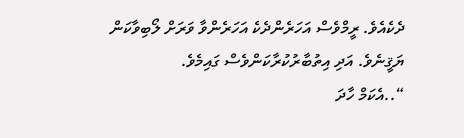ދެކެއެވެ. ރީމްވެސް އަހަރެންދެކެ އަހަރެންވާ ވަރަށް ލޯބިވާކަން ޔަޤީނެވެ. އަދި އިތުބާރުކުރާކަންވެސް ގައިމެވެ.
“..އެކަމް ހާދަ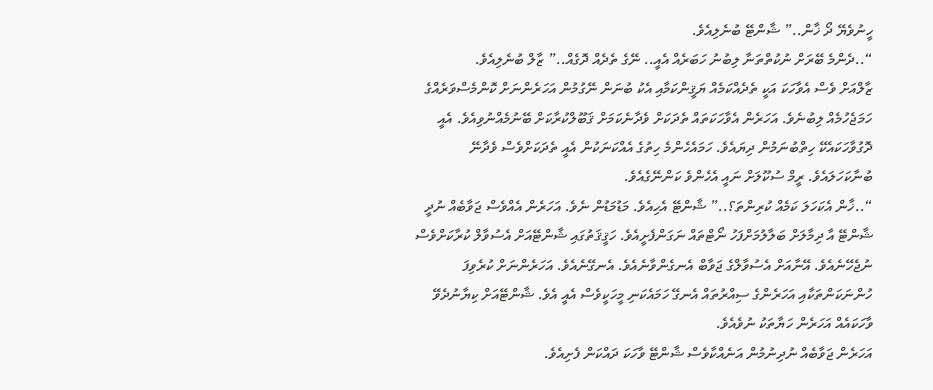ހީނުވެޔޭ ދޯ ޚާން..” ޝާންޓޭ ބުނެލިއެވެ.
“..ދެންމެ ބޭރަށް ނުކުތްތަނާ ލިބުނު ހަބަރެއް އެއީ.. ނޭގެ ތެދެއް ދޮގެއް..” ޒާލް ބުނެލިއެވެ.
ޒާލްއަށް ވެސް އެވާހަކަ އަކީ ތެދެއްކަމެއް ޔަޤީންކަމާއި އެކު ބުނަން ނޭގުމުން އަހަރެންނަށް ކޮންމެސްވަރެއްގެ ހަމަޖެހުމެއް ލިބުނެވެ. އަހަރެން އެވާހަކަތައް ތެދަކަށް ވެދާނެކަމަށް ޤަބޫލްކުރާކަށް ބޭނުމެއްނުވިއެވެ. އެއީ ދޮގުވާހަކައެކޭ ހިތްބުނަމުން ދިޔައެވެ. ހަމައެހެންމެ ހިތުގެ އެއްކަނަކުން އެއީ ތެދަކަށްވެސް ވެދާނޭ ބުނާކަހަލައެވެ. ރީމް ސުކޫލަށް ނައީ އެހެންވެ ކަންނޭގެއެވެ.
“..ޚާން އެކަހަލަ ކަމެއް ކުރިންތަ؟..” ޝާންޓޭ އެހިއެވެ. މަޑުމަޑުން ނެވެ. އަހަރެން އެއްވެސް ޖަވާބެއް ނުދީ ޝާންޓޭ އާ ދިމާލަށް ބަލާލުމަށްފަހު ނޯޓްތައް ނަގަންފެށީއެވެ. ހަޤީޤަތުގައި ޝާންޓޭއަށް އެސުވާލް ކުރާކަށްވެސް ނުޖެހޭނެއެވެ. އޭނާއަށް އެސުވާލްގެ ޖަވާބް އެނގެންވާނެއެވެ. އެނގޭނެއެވެ. އަހަރެންނަށް ކުރެވިފަ ހުންނަކަންތަކާއި އަހަރެންގެ ސިއްރުތައް އެނގޭ ހަމައެކަނި މީހަކީވެސް އެއީ އެވެ. ޝާންޓޭއަށް ކިޔާނުދެވޭ ވާހަކައެއް އަހަރެން ހަޔާތަކު ނުވެއެވެ.
އަހަރެން ޖަވާބެއް ނުދިނުމުން އަނެއްކާވެސް ޝާންޓޭ ވާހަކަ ދައްކަން ފެށިއެވެ.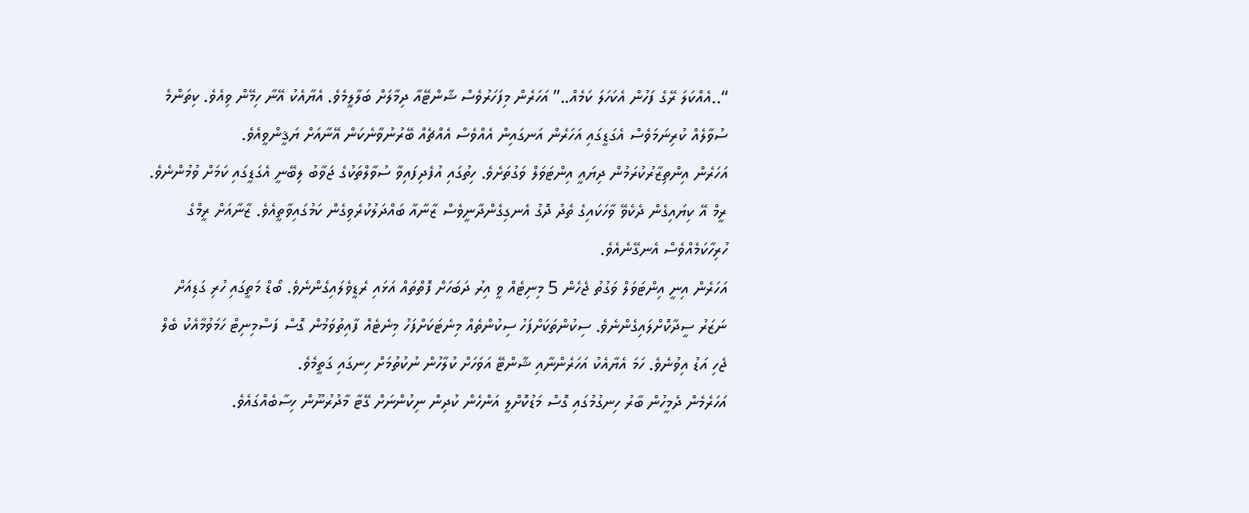“..އެއްކަލަ ރޭގެ ފަހުން އެކަހަލަ ކަމެއް..” އަހަރެން މިފަހަރުވެސް ޝާންޓޭއާ ދިމާލަށް ބަލާލީމެވެ. އެޔާއެކު އޭނާ ހިމޭން ވިއެވެ. ކިތަންމެ ސުވާލެއް ކުރިނަމަވެސް އެގަޑީގައި އަހަރެން އަނގައިން އެއްވެސް އެއްޗެއް ބޭރުނުވާނެކަން އޭނާއަށް ޔަޤީންވީއެވެ.
އަހަރެން އިންތިޒާރުކުރަމުން ދިޔައީ އިންޓަވަލް ވަގުތަށެވެ. ހިތުގައި އުފެދިފައިވާ ސުވާލްތަކުގެ ޖަވާބު ލިބޭނީ އެގަޑީގައި ކަމަށް ވުމުންނެވެ. ރީމް އޭ ކިޔައިގެން ދެކެވޭ ވާހަކައިގެ ތެދު ދޮގު އެނގިގެންދާނީވެސް ޒާނާއާ ބައްދަލުކުރެވިގެން ކަމުގައިވާތީއެވެ. ޒާނާއަށް ރީމްގެ ހުރިހާކަމެއްވެސް އެނގޭނެއެވެ.
އަހަރެން އިނީ އިންޓަވަލް ވަގުތު ޖެހެން 5 މިނިޓެއް ވީ އިރު ދަބަހަށް ފޮތްތައް އަޅައި ރެޑީވެލައިގެންނެވެ. ބޯޑް މަތީގައި ހުރި ގަޑިއަށް ނަޒަރު ސީދާކޮށްލައިގެންނެވެ. ސިކުންތަކަށްފަހު ސިކުންތެއް މިނެޓަކަށްފަހު މިނެޓެއް ފާއިތުވަމުން ގޮސް ފަސްމިނިޓް ހަމަވުމާއެކު ބެލް ޖެހި އަޑު އިވުނެވެ. ހަމަ އެޔާއެކު އަހަރެންނާއި ޝާންޓޭ އަވަހަށް ކުލާހުން ނުކުތުމަށް ހިނގައި ގަތީމެވެ.
އަހަރެމެން ދެމީހުން ބާރު ހިނގުމުގައި ގޮސް މަޑުކޮށްލީ އަންހެން ކުދިން ނިކުންނަށް ގޭޓާ މާދުރުނޫން ހިސާބެއްގައެވެ.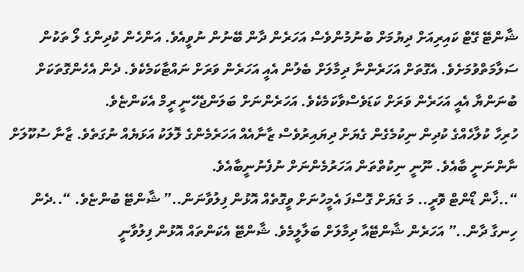ޝާންޓޭ ގޭޓް ކައިރިއަށް ދިޔުމަށް ބުނުމުންވެސް އަހަރެން ދާން ބޭނުން ނުވީއެވެ. އަންހެން ކުދިންގެ ލޯ ތަކުން ސަލާމަތްވުމަށެވެ. އެގޮތަށް އަހަރެންނާ ދިމާލަށް ބެލުން އެއީ އަހަރެން ވަރަށް ނައްޓާކަމެކެވެ. ދެން އެހެންގޮތަކަށް ބުނަންޔާ އެއީ އަހަރެން ވަރަށް ކަޑަވެސްވާކަމެކެވެ. އަހަރެންނަށް ބަލަންޖެހޭނީ ރީމް އެކަންޏެވެ.
ހުރިހާ ކުލާހެއްގެ ކުދިން ނިކުމެގެން ގެޔަށް ދިޔައިރުވެސް ޒާނާއެއް އަހަރެމެންގެ ލޮލަކު އަޅަޔެއް ނުގަތެވެ. ޒާނާ ސުކޫލަށް ނާންނަނީ ބާއެވެ. ނޫނީ ނިކުތްތަން އަހަރުމެންނަށް ނުފެނުނީބާއެވެ.
“..ޚާން ޑޯންޓް ވޮރީ.. މަ ގެޔަށް ގޮސްފަ އެމީހުނަށް ވީގޮތެއް އޮޅުން ފިލުވާނަން..” ޝާންޓޭ ބުންޏެވެ. “..ދެން ހިނގާ ދާން..” އަހަރެން ޝާންޓޭއާ ދިމާލަށް ބަލާލީމެވެ. ޝާންޓޭ އެކަންތައް އޮޅުން ފިލުވާނީ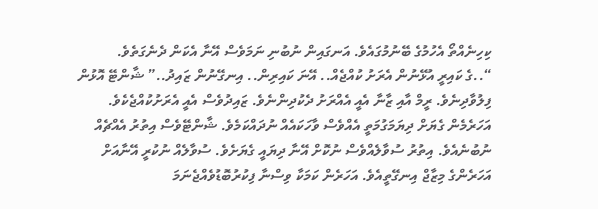ކިހިނެއްތޯ އެހުމުގެ ބޭނުމުގައެވެ. އަނގައިން ނުބުނި ނަމަވެސް އޭނާ އެކަން ދެނެގަތެވެ.
“..ގެ ކައިރީ އުޅޭނުން އެރަށު ކުއްޖެއް.. އޭނަ ކައިރިން.. އިނގޭނުން ޒައިދު..” ޝާންޓޭ އޮޅުން ފިލުވާދިނެވެ. ރީމް އާއި ޒާނާ އެއީ އެއްރަށު ދެކުދިންނެވެ. ޒައިދުވެސް އެއީ އެރަށުކުއްޖެކެވެ.
އަހަރެމެން ގެޔަށް ދިޔަމަގުމަތީ އެއްވެސް ވާހަކައެއް ނުދައްކަމެވެ. ޝާންޓޭވެސް އިތުރު އެއްޗެއް ނުބުނެއެވެ. އިތުރު ސުވާލެއްވެސް ނުކޮށް އޭނާ ދިޔައީ ގެޔަށެވެ. ސުވާލެއް ނުކުރީ އޭނާއަށް އަހަރެންގެ މިޒާޖް އިނގޭތީއެވެ. އަހަރެން ކަމަކާ ވިސްނާ ފިކުރުބޮޑުވެއްޖެނަމަ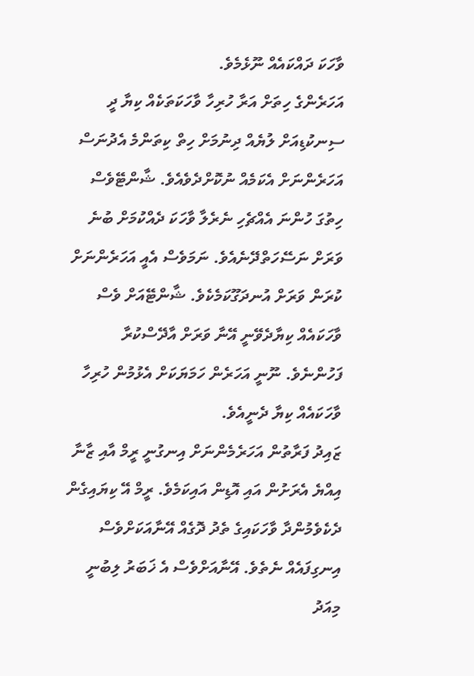ވާހަކަ ދައްކައެއް ނޫޅެމެވެ.
އަހަރެންގެ ހިތަށް އަރާ ހުރިހާ ވާހަކަތަކެއް ކިޔާ ދީ ސިނކުޑިއަށް ލުޔެއް ދިނުމަށް ހިތް ކިތަންމެ އެދުނަސް އަހަރެންނަށް އެކަމެއް ނުކޮށްދެވެއެވެ. ޝާންޓޭވެސް ހިތުގަ ހުންނަ އެއްޗެހި ނެރެލާ ވާހަކަ ދެއްކުމަށް ބުނެ ވަރަށް ނަސޭހަތްދޭނެއެވެ. ނަމަވެސް އެއީ އަހަރެންނަށް ކުރަން ވަރަށް އުނދަގޫކަމެކެވެ. ޝާންޓޭއަށް ވެސް ވާހަކައެއް ކިޔާދެވޭނީ އޭނާ ވަރަށް އާދޭސްކުރާ ފަހުންނެވެ. ނޫނީ އަހަރެން ހަމަޔަކަށް އެޅުމުން ހުރިހާ ވާހަކައެއް ކިޔާ ދެނީއެވެ.
ޒައިދު ފަރާތުން އަހަރެމެންނަށް އިނގުނީ ރީމް އާއި ޒާނާ އިއްޔެ އެރަށުން އައި އޮޑިން އައިކަމެވެ. ރީމް އޭ ކިޔައިގެން ދެކެވެމުންދާ ވާހަކައިގެ ތެދު ދޮގެއް އޭނާއަކަށްވެސް އިނގިފައެއް ނެތެވެ. އޭނާއަށްވެސް އެ ޚަބަރު ލިބުނީ މިއަދު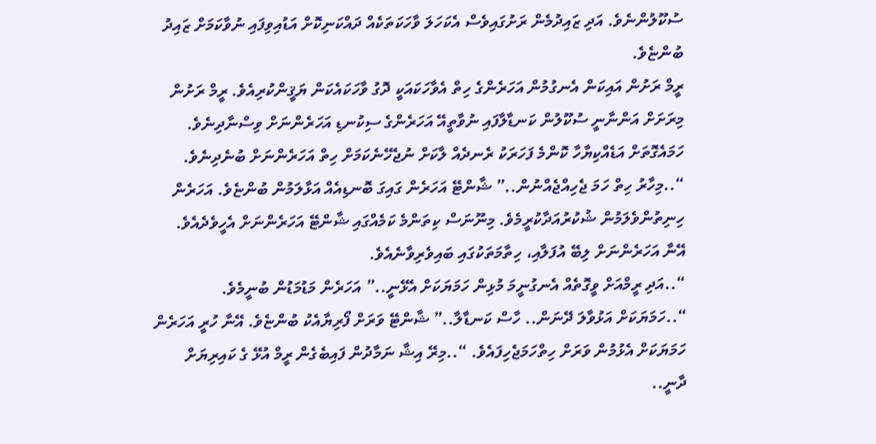ސުކޫލުންނެވެ. އަދި ޒައިދުމެން ރަށުގައިވެސް އެކަހަލަ ވާހަކަތަކެއް ދައްކަނިކޮށް އަޑުއިވިފައި ނުވާކަމަށް ޒައިދު ބުންޏެވެ.
ރީމް ރަށުން އައިކަން އެނގުމުން އަހަރެންގެ ހިތް އެވާހަކައަކީ ދޮގު ވާހަކައެކަން ޔަޤީންކުރިއެވެ. ރީމް ރަށުން މިރަށަށް އަންނާނީ ސުކޫލުން ކަނޑާލާފައި ނުވާތީއޭ އަހަރެންގެ ސިކުނޑި އަހަރެންނަށް ވިސްނާދިނެވެ. ހަމައެގޮތަށް އަޑެއްކިޔާހާ ކޮންމެ ފަހަރަކު ރެނދެއް ލާކަށް ނުޖެހޭނެކަމަށް ހިތް އަހަރެންނަށް ބުނެދިނެވެ.
“..މިހާރު ހިތް ހަމަ ޖެހިއްޖެއްނުން..” ޝާންޓޭ އަހަރެން ގައިގަ ބޮނޑިއެއް އަޅާލަމުން ބުންޏެވެ. އަހަރެން ހިނިތުންވެލަމުން ޝުކުރުއަދާކުރީމެވެ. މިނޫނަސް ކިތަންމެ ކަމެއްގައި ޝާންޓޭ އަހަރެންނަށް އެހީވެދެއެވެ. އޭނާ އަހަރެންނަށް ލިބޭ އުފަލާއި، ހިތާމަތަކުގައި ބައިވެރިވާނެއެވެ.
“..އަދި ރީމްއަށް ވީގޮތެއް އެނގުނީމަ މުޅިން ހަމަޔަކަށް އެޅޭނީ..” އަހަރެން މަޑުމަޑުން ބުނީމެވެ.
“..ހަމަޔަކަށް އަޅުވާލަ ދޭނަން.. ހާސް ކަނޑާލާ..” ޝާންޓޭ ވަރަށް ފޯރިޔާއެކު ބުންޏެވެ. އޭނާ ހުރީ އަހަރެން ހަމަޔަކަށް އެޅުމުން ވަރަށް ހިތްހަމަޖެހިފައެވެ. “..މިރޭ އިޝާ ނަމާދުން ފައިބެގެން ރީމް އުޅޭ ގެ ކައިރިޔަށް ދާނީ..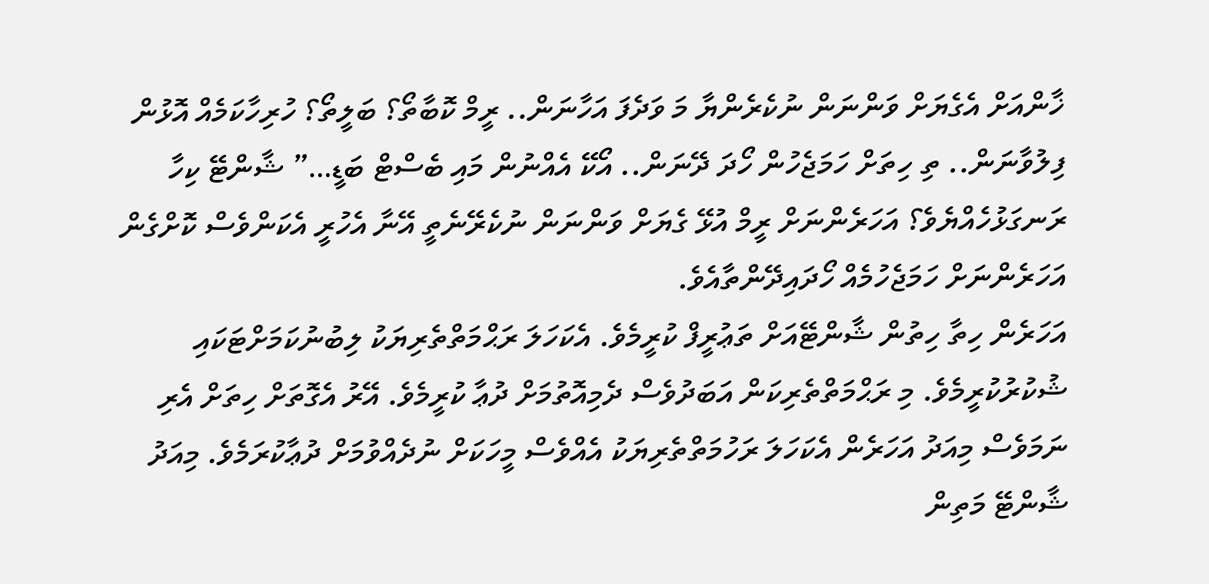ޚާންއަށް އެގެޔަށް ވަންނަން ނުކެރެންޔާ މަ ވަދެފަ އަހާނަން.. ރީމް ކޮބާތޯ؟ ބަލީތޯ؟ ހުރިހާކަމެއް އޮޅުން ފިލުވާނަން.. ތި ހިތަށް ހަމަޖެހުން ހޯދަ ދޭނަން.. އޯކޭ އެއްނުން މައި ބެސްޓް ބަޑީ…” ޝާންޓޭ ކިހާ ރަނގަޅުހެއްޔެވެ؟ އަހަރެންނަށް ރީމް އުޅޭ ގެޔަށް ވަންނަން ނުކެރޭނެތީ އޭނާ އެހުރީ އެކަންވެސް ކޮށްގެން އަހަރެންނަށް ހަމަޖެހުމެއް ހޯދައިދޭންތާއެވެ.
އަހަރެން ހިތާ ހިތުން ޝާންޓޭއަށް ތަޢުރީފް ކުރީމެވެ. އެކަހަލަ ރަޙްމަތްތެރިޔަކު ލިބުނުކަމަށްޓަކައި ޝުކުރުކުރީމެވެ. މި ރަޙްމަތްތެރިކަން އަބަދުވެސް ދެމިއޮތުމަށް ދުޢާ ކުރީމެވެ. އޭރު އެގޮތަށް ހިތަށް އެރި ނަމަވެސް މިއަދު އަހަރެން އެކަހަލަ ރަހުމަތްތެރިޔަކު އެއްވެސް މީހަކަށް ނުދެއްވުމަށް ދުޢާކުރަމެވެ. މިއަދު ޝާންޓޭ މަތިން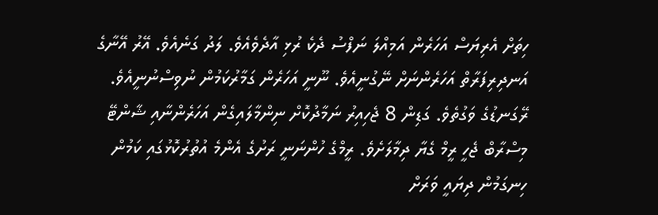ހިތަށް އެރިޔަސް އަހަރެން އަމިއްލަ ނަފްސު ދެކެ ރުޅި އާދެވެއެވެ. ލަދު ގަނެއެވެ. އޭރު އޭނާގެ އަނދިރިފަރާތް އަހަރެންނަށް ނޭގުނީއެވެ. ނޫނީ އަހަރެން ގަމާރުކަމުން ނުވިސްނުނީއެވެ.
ރޭގަނޑުގެ ވަގުތެވެ. ގަޑިން 8 ޖެހިއިރު ނަމާދުކޮށް ނިންމާލައިގެން އަހަރެންނާއި ޝާންޓޭ މިސްރާބް ޖެހީ ރީމް ގެޔާ ދިމާލަށެވެ. ރީމްގެ ހުންނަނީ ރަށުގެ އެންމެ އުތުރުކޮޅުގައި ކަމުން ހިނގަމުން ދިޔައީ ވަރަށް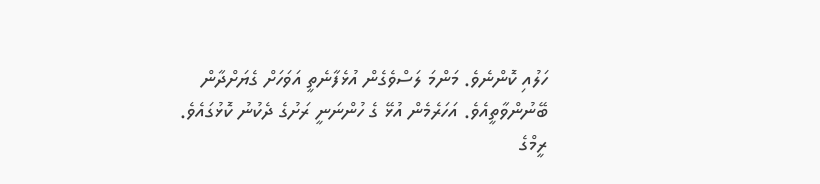ހަލުއި ކޮންނެވެ. މަންމަ ލަސްވެގެން އުޅެފާނެތީ އަވަހަށް ގެޔަށްދާން ބޭނުންވާތީއެވެ. އަހަރެމެން އުޅޭ ގެ ހުންނަނީ ރަށުގެ ދެކުނު ކޮޅުގައެވެ.
ރީމްގެ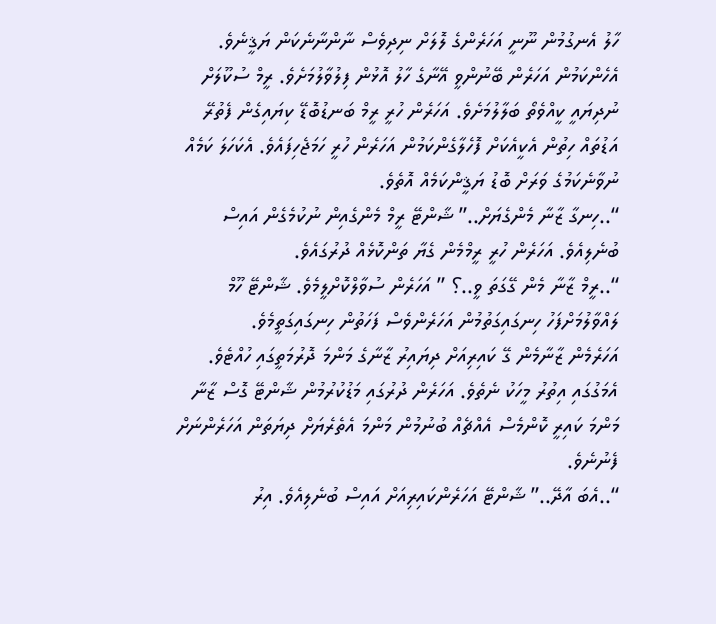ހާލު އެނގުމުން ނޫނީ އަހަރެންގެ ލޮލަށް ނިދިވެސް ނާންނާނެކަން ޔަޤީނެވެ. އެހެންކަމުން އަހަރެން ބޭނުންވީ އޭނާގެ ހާލު އޮޅުން ފިލުވާލުމަށެވެ. ރީމް ސުކޫލަށް ނުދިޔައީ ކީއްވެތޯ ބަލާލުމަށެވެ. އަހަރެން ހުރީ ރީމް ބަނޑުބޮޑޭ ކިޔައިގެން ފެތުރޭ އަޑުތައް ހިތުން އެކީއެކަށް ފޮހެލާގެންކަމުން އަހަރެން ހުރީ ހަމަޖެހިފައެވެ. އެކަހަލަ ކަމެއް ނުވާނެކަމުގެ ވަރަށް ބޮޑު ޔަޤީންކަމެއް އޮތެވެ.
“..ހިނގާ ޒާނާ މެންގެޔަށް..” ޝާންޓޭ ރީމް މެންގެއިން ނުކުމެގެން އައިސް ބުނެލިއެވެ. އަހަރެން ހުރީ ރީމްމެން ގެޔާ ތަންކޮޅެއް ދުރުގައެވެ.
“..ރީމް ޒާނާ މެން ގޭގަތަ ވީ..؟ ” އަހަރެން ސުވާލްކޮށްލީމެވެ. ޝާންޓޭ ހޫމް ލައްވާލުމަށްފަހު ހިނގައިގަތުމުން އަހަރެންވެސް ފަހަތުން ހިނގައިގަތީމެވެ.
އަހަރެމެން ޒާނާމެން ގޭ ކައިރިއަށް ދިޔައިރު ޒާނާގެ މަންމަ ދޮރުމަތީގައި ހުއްޓެވެ. އެމަގުގައި އިތުރު މީހަކު ނެތެވެ. އަހަރެން ދުރުގައި މަޑުކުރުމުން ޝާންޓޭ ގޮސް ޒާނާ މަންމަ ކައިރީ ކޮންމެސް އެއްޗެއް ބުނުމުން މަންމަ އެތެރެޔަށް ދިޔަތަން އަހަރެންނަށް ފެނުނެވެ.
“..އެބަ އާދޭ..” ޝާންޓޭ އަހަރެންކައިރިއަށް އައިސް ބުނެލިއެވެ. އިރު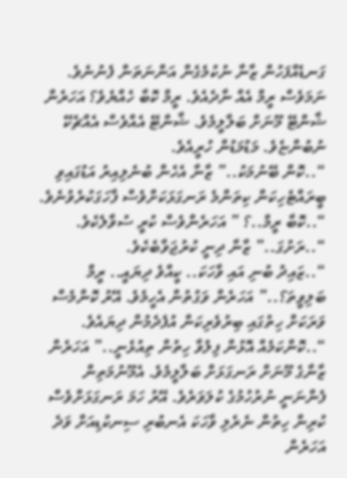ގަނޑެއްފަހުން ޒާނާ ނުކުމެގެން އަންނަތަން ފެނުނެވެ. ނަމަވެސް ރީމް އެއް ނާދެއެވެ. ރީމް ކޮބާ ހެއްޔެވެ؟ އަހަރެން ޝާންޓޭ މޫނަށް ބަލާލީމެވެ. ޝާންޓޭ އެއްވެސް އެއްޗެކޭ ނުބުންޏެވެ. މަޑުމަޑުން ހުރީއެވެ.
“..ކޮން ބޭނުމަކު..” ޒާނާ އެހެން ބުނެލިއިރު އަޑުގައިވި ބީރައްޓެހިކަން ކިތަންމެ ރަނގަޅަކަށްވެސް ފާހަގަކުރެވުނެވެ.
“..ކޮބާ ރީމް..؟ ” އަހަރެންވެސް ކުރީ ސުވާލެކެވެ.
“..ރަށުގަ..” ޒާނާ ދިނީ ކުރުޖަވާބެކެވެ.
“..ޒައިދު ބުނި އައި ވާހަކަ.. ކީއްވެ ދިޔައީ.. ރީމް ބަލިވީތަ؟..” އަހަރެން ވަގުތުން އެހީމެވެ. އޭރު ކޮންމެސް ވަރަކަށް ހިތުގައި ބިރުވެރިކަން އުފެދެމުން ދިޔައެވެ.
“..ކޮންކަމެއް އޮޅުން ފިލުވާ ހިތުން ތިއުޅެނީ..” އަހަރެން ޒާނާގެ މޫނަށް ރަނގަޅަށް ބަލާލީމެވެ. އެމޫނުމަތިން ފެންނަނީ ނުރުހުމުގެ ކުލަވަރެވެ. އޭރު ހަމަ ރަނގަޅަށްވެސް ކުރިން ހިތުން ނެރެލި ވާހަކަ އެނބުރި ސިނކުޑިއަށް ވަދެ އަހަރެން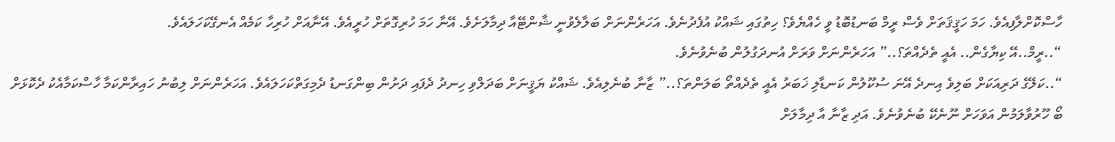ހާސްކޮށްލާފިއެވެ. ހަމަ ހަޤީޤަތަށް ވެސް ރީމް ބަނޑުބޮޑު ވީ ހެއްޔެވެ؟ ހިތުގައި ޝައްކު އުފެދުނެވެ. އަހަރެންނަށް ބަލާލެވުނީ ޝާންޓޭއާ ދިމާލަށެވެ. އޭނާ ހަމަ ހުރިގޮތަށް ހުރީއެވެ. އޭނާއަށް ހުރިހާ ކަމެއް އެނގޭކަހަލައެވެ.
“..ރީމް..އޭ ކިޔާގެން.. އެއީ ތެދެއްތަ؟..” އަހަރެންނަށް ވަރަށް އުނދަގުލުން ބުނެވުނެވެ.
“..ކަލޭގެ ދަރިއަކަށް ބަލިވެ އިނދެ އޭނަ ސުކޫލުން ކަނޑާލި ޚަބަރު އެއީ ތެދެއްތޯ ބަލަންތަ؟..” ޒާނާ ބުނެލިއެވެ. ޝައްކު ޔަޤީނަށް ބަދަލްވި ހިނދު ދެފައި ދަށުން ބިންގަނޑު ދެމިގަތްކަހަލައެވެ. އަހަރެންނަށް ލިބުނު ހައިރާންކަމާ ހާސްކަމާއެކު ދެކޮޅަށް ބޯ ހޫރުވާލަމުން އަވަހަށް ނޫނެކޭ ބުނެވުނެވެ. އަދި ޒާނާ އާ ދިމާލަށް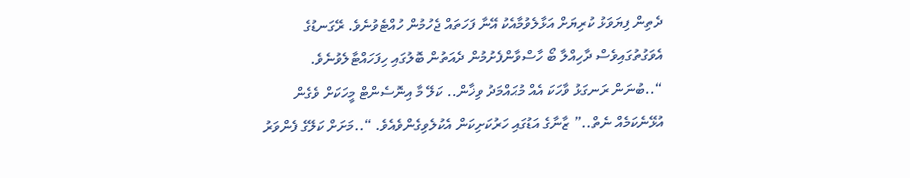ދެތިން ފިޔަވަޅު ކުރިޔަށް އަޅާލެވުމާއެކު އޭނާ ފަހަތައް ޖެހުމުން ހުއްޓެވުނެވެ. ރޭގަނޑުގެ އެވަގުތުގައިވެސް ދާހިއްލާ ބޯ ހާސްވާންފެށުމުން ދެއަތުން ބޮލުގައި ހިފަހައްޓާލެވުނެވެ.
“..ބުނަން ރަނގަޅު ވާހަކަ އެއް މުޙައްމަދު ވިޚާން.. ކަލޭ މާ އިނޮސެންޓް މީހަކަށް ވެގެން އުޅޭނެކަމެއް ނެތް..” ޒާނާގެ އަޑުގައި ހަރުކަށިކަން އެކުލެވިގެންވެއެވެ. “..މަށަށް ކަލޭގެ ފެންވަރު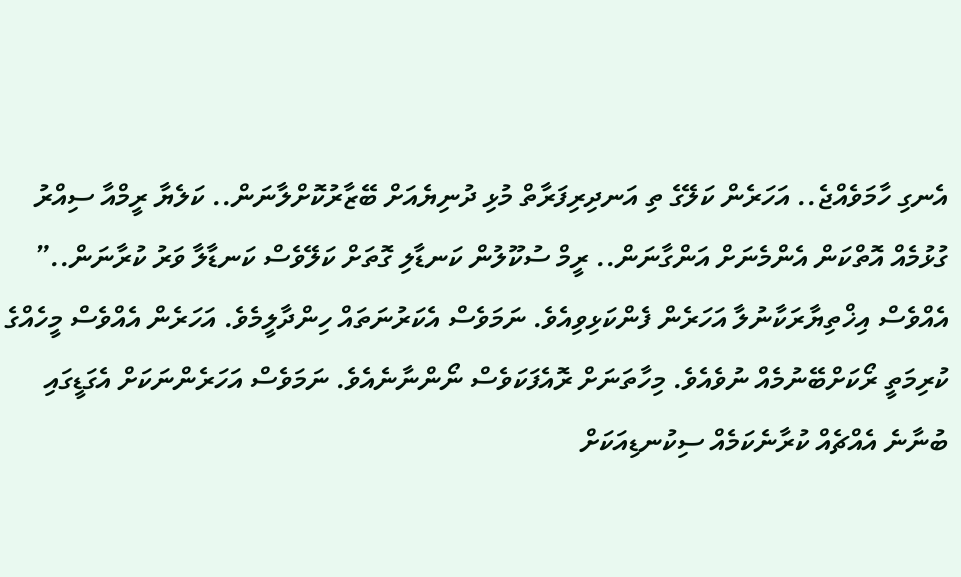އެނގި ހާމަވެއްޖެ.. އަހަރެން ކަލޭގެ ތި އަނދިރިފަރާތް މުޅި ދުނިޔެއަށް ބޭޒާރުކޮށްލާނަން.. ކަލެޔާ ރީމްއާ ސިއްރު ގުޅުމެއް އޮތްކަން އެންމެނަށް އަންގާނަން.. ރީމް ސުކޫލުން ކަނޑާލި ގޮތަށް ކަލޭވެސް ކަނޑާލާ ވަރު ކުރާނަން..” އެއްވެސް އިޚްތިޔާރަކާނުލާ އަހަރެން ފެންކަޅިވިއެވެ. ނަމަވެސް އެކަރުނަތައް ހިންދާލީމެވެ. އަހަރެން އެއްވެސް މީހެއްގެ ކުރިމަތީ ރޯކަށްބޭނުމެއް ނުވެއެވެ. މިހާތަނަށް ރޮއެފަކަވެސް ނޯންނާނެއެވެ. ނަމަވެސް އަހަރެންނަކަށް އެގަޑީގައި ބުނާނެ އެއްޗެއް ކުރާނެކަމެއް ސިކުނޑިއަކަށް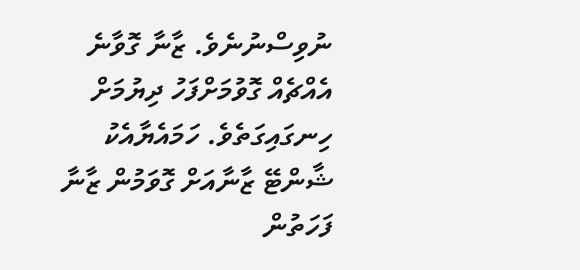ނުވިސްނުނެވެ. ޒާނާ ގޮވާނެ އެއްޗެއް ގޮވުމަށްފަހު ދިޔުމަށް ހިނގައިގަތެވެ. ހަމައެޔާއެކު ޝާންޓޭ ޒާނާއަށް ގޮވަމުން ޒާނާ ފަހަތުން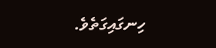ހިނގައިގަތެވެ.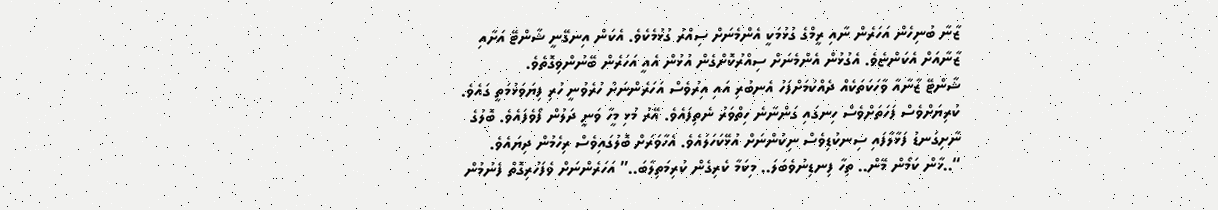ޒާނާ ބުނިހެން އަހަރެން ނާއި ރީމްގެ ގުޅުމަކީ އެންމެނަށް ސިއްރު ގުޅުމެކެވެ. އެކަން އިނގޭނީ ޝާންޓޭ އަށާއި ޒާނާއަށް އެކަންޏެވެ. އެގުޅުން އެންމެނަށް ސިއްރުކޮށްގެން އުޅުން އެއީ އަހަރެން ބޭނުންވިގޮތެވެ.
ޝާންޓޭ ޒާނާއާ ވާހަކަތަކެއް ދެއްކުމަށްފަހު އެނބުރި އައި އިރުވެސް އަހަރެންނަށް ހުރެވުނީ ހުރި ފިޔަވަޅުމަތީ ގައެވެ. ކުރިޔަށްވެސް ފަހަތަށްވެސް ހިނގައި ގަންނާނެ ހިތްވަރު ނެތިފައެވެ. އޭރު މުޅި މީހާ ވަނީ ދަލުން ފޯވެފައެވެ. ބޮލުގެ ނާށިގަނޑު ފަޅާލާފައި ސިނކުޑިވެސް ނިކުންނަށް އުޅޭކަހަލައެވެ. އެހާވަރަށް ބޮލުގައިވެސް ރިހެމުން ދިޔައެވެ.
“..ޚާން ކަމޯން މޭން.. ތިހާ ފިނޑިނުވެބަލަ.. މިކަމާ ކެރިގެން ކުރިމަތިލާބަ..” އަހަރެންނަށް ވެފަހުރިގޮތް ފެނުމުން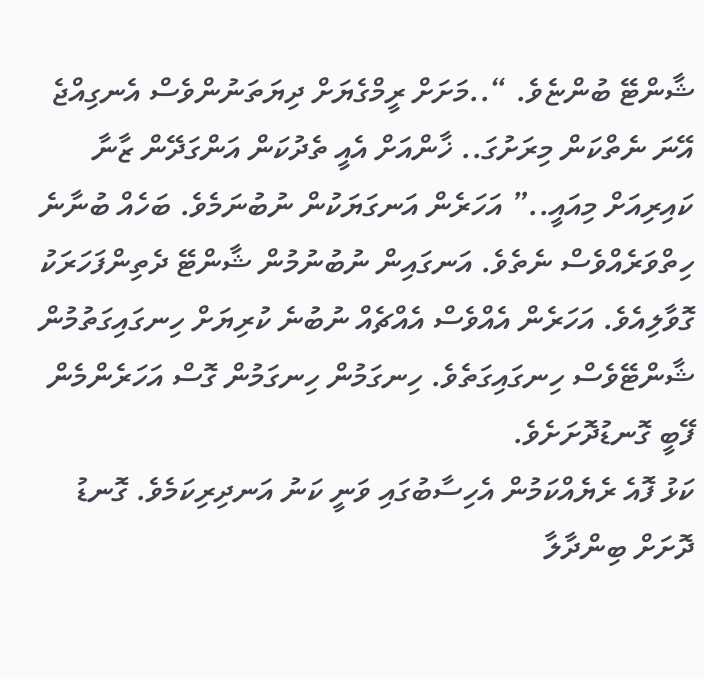ޝާންޓޭ ބުންޏެވެ. “..މަށަށް ރީމްގެޔަށް ދިޔަތަނުންވެސް އެނގިއްޖެ އޭނަ ނެތްކަން މިރަށުގަ.. ޚާންއަށް އެއީ ތެދުކަން އަންގަދޭން ޒާނާ ކައިރިއަށް މިއައީ..” އަހަރެން އަނގަޔަކުން ނުބުނަމެވެ. ބަހެއް ބުނާނެ ހިތްވަރެއްވެސް ނެތެވެ. އަނގައިން ނުބުނުމުން ޝާންޓޭ ދެތިންފަހަރަކު ގޮވާލިއެވެ. އަހަރެން އެއްވެސް އެއްޗެއް ނުބުނެ ކުރިޔަށް ހިނގައިގަތުމުން ޝާންޓޭވެސް ހިނގައިގަތެވެ. ހިނގަމުން ހިނގަމުން ގޮސް އަހަރެންމެން ފޭބީ ގޮނޑުދޮށަށެވެ.
ކަޅު ފޮއެ ރެޔެއްކަމުން އެހިސާބުގައި ވަނީ ކަނު އަނދިރިކަމެވެ. ގޮނޑު ދޮށަށް ބިންދާލާ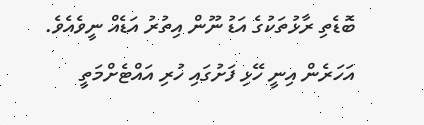ބޮޑެތި ރާޅުތަކުގެ އަޑު ނޫން އިތުރު އަޑެއް ނީވެއެވެ. އަހަރެން އިނީ ހޭޅި ފަށުގައި ހުރި އައްޓެށްމަތީ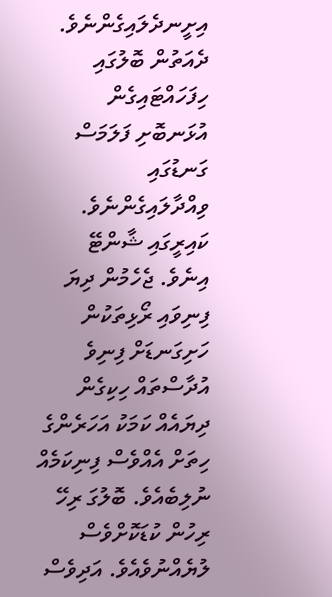އިށީނދެލައިގެންނެވެ. ދެއަތުން ބޮލުގައި ހިފަހައްޓައިގެން އުޅަނބޮށި ފަލަމަސް ގަނޑުގައި ވިއްދާލައިގެންނެވެ. ކައިރީގައި ޝާންޓޭ އިނެވެ. ޖެހެމުން ދިޔަ ފިނިވައި ރޯޅިތަކުން ހަށިގަނޑަށް ފިނިވެ އުދާސްތައް ހިކިގެން ދިޔައެއް ކަމަކު އަހަރެންގެ ހިތަށް އެއްވެސް ފިނިކަމެއް ނުލިބެއެވެ. ބޮލުގަ ރިހޭ ރިހުން ކުޑަކޮށްވެސް ލުޔެއްނުވެއެވެ. އަދިވެސް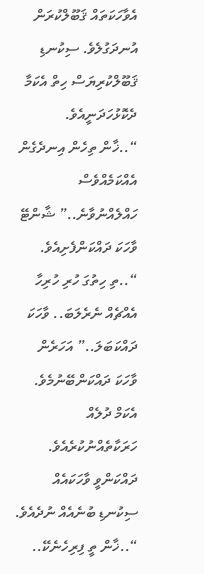އެވާހަކަތައް ޤަބޫލްކުރަން އުނދަގުލެވެ. ސިކުނޑި ޤަބޫލްކުރިޔަސް ހިތް އެކަމާ ދެކޮޅުހަދަނީއެވެ.
“..ޚާން ތިހެން އިނދެގެން އެއްކަމެއްވެސް ހައްލެއްނުވާނެ..” ޝާންޓޭ ވާހަކަ ދައްކަންފެށިއެވެ. “..ތި ހިތުގަ ހުރި ހުރިހާ އެއްޗެއް ނެރެލަބަ.. ވާހަކަ ދައްކަބަލަ..” އަހަރެން ވާހަކަ ދައްކަންބޭނުމެވެ. އެކަމް ދުލެއް ހަރަކާތެއްނުކުރެއެވެ. ދައްކަންވީ ވާހަކައެއް ސިކުނޑި ބުނެއެއް ނުދެއެވެ.
“..ޚާން ތީ ފިރިހެނެކޭ..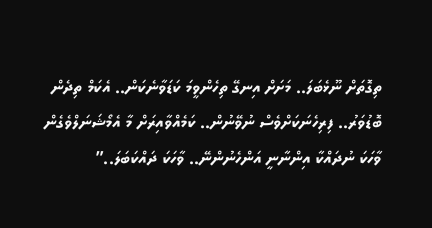ތިގޮތަށް ނޫޅެބަލަ.. މަށަށް އިނގޭ ތިހެންވީމަ ކަޑަވާނެކަން.. އެކަމް ތިދެން ބޮޑުވަރު.. ފިރިހެނަކަށްވެސް ނުވޭނުން.. ކަމެއްވާއިރަށް މާ އެމޯޝަނަލްވެގެން ވާހަކަ ނުދައްކާ އިންނާނީ އަންހެނުންނޭ.. ވާހަކަ ދައްކަބަލަ..”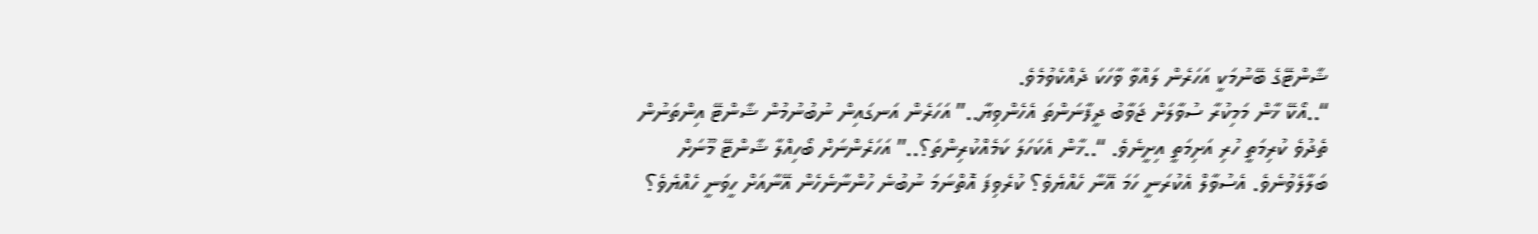ޝާންޓޭގެ ބޭނުމަކީ އަހަރެން ލައްވާ ވާހަކަ ދެއްކެވުމެވެ.
“..އޯކޭ ޚާން މަމިކުރާ ސުވާލަށް ޖަވާބު ދީފާނަންތަ އެހެންވިޔާ..” އަހަރެން އަނގައިން ނުބުނުމުން ޝާންޓޭ އިންތަނުން ތެދުވެ ކުރިމަތީ ހުރި އަށިމަތީ އިށީނެވެ. “..ޚާން އެކަހަލަ ކަމެއްކުރިންތަ؟..” އަހަރެންނަށް ބޯހިއްލާ ޝާންޓޭ މޫނަށް ބަލާލެވުނެވެ. އެސުވާލް އެކުރަނީ ހަމަ އޭނާ ހެއްޔެވެ؟ ކުރެވިފަ އޮތްނަމަ ނުބުނެ ހުންނާނެހެން އޭނާއަށް ހީވަނީ ހެއްޔެވެ؟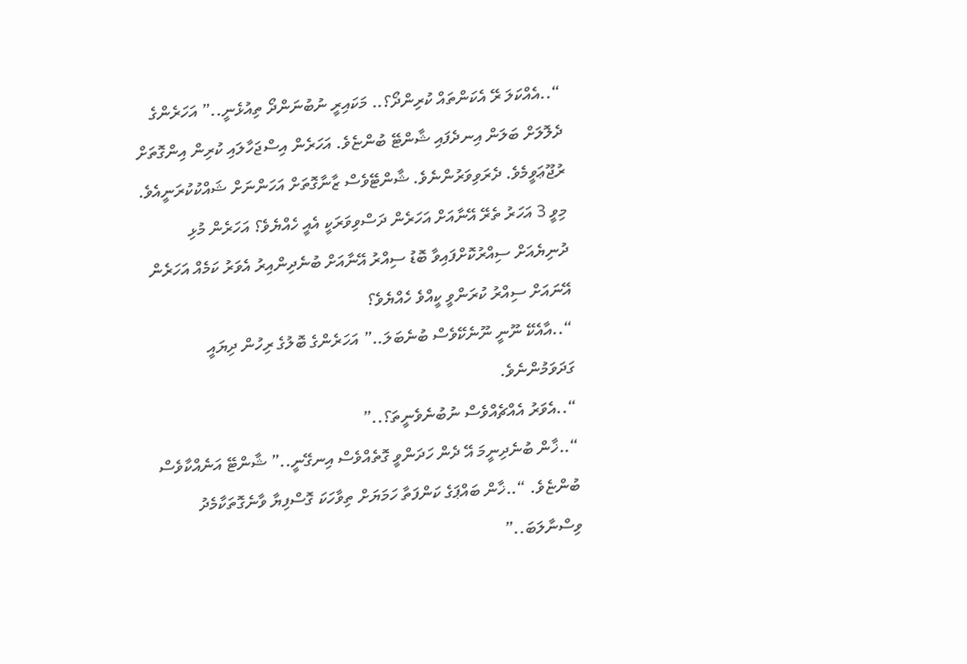“..އެއްކަލަ ރޭ އެކަންތައް ކުރިންދޯ؟.. މަކައިރީ ނުބުނަންދޯ ތިއުޅެނީ..” އަހަރެންގެ ދެލޮލަށް ބަލަން އިނދެފައި ޝާންޓޭ ބުންޏެވެ. އަހަރެން އިސްޖަހާލައި ކުރިން އިންގޮތަށް ރުޖޫޢަވީމެވެ. ދެރަވިވަރުންނެވެ. ޝާންޓޭވެސް ޒާނާގޮތަށް އަހަންނަށް ޝައްކުކުރަނީއެވެ. މިވީ 3 އަހަރު ތެރޭ އޭނާއަށް އަހަރެން ދަސްވިވަރަކީ އެއީ ހެއްޔެވެ؟ އަހަރެން މުޅި ދުނިޔެއަށް ސިއްރުކޮށްފައިވާ ބޮޑު ސިއްރު އޭނާއަށް ބުނެދިންއިރު އެވަރު ކަމެއް އަހަރެން އޭނައަށް ސިއްރު ކުރަންވީ ކީއްވެ ހެއްޔެވެ؟
“..އާއެކޭ ނޫނީ ނޫނެކޭވެސް ބުނެބަލަ..” އަހަރެންގެ ބޮލުގެ ރިހުން ދިޔައީ ގަދަވަމުންނެވެ.
“..އެވަރު އެއްޗެއްވެސް ނުބުނެވެނީތަ؟..”
“..ޚާން ބުނެދިނީމަ އޭ ދެން ހަދަންވީ ގޮތެއްވެސް އިނގޭނީ..” ޝާންޓޭ އަނެއްކާވެސް ބުންޏެވެ. “..ޚާން ބައްޕަގެ ކަންފަތާ ހަމަޔަށް ތިވާހަކަ ގޮސްފިޔާ ވާނެގޮތަކާމެދު ވިސްނާލަބަ..”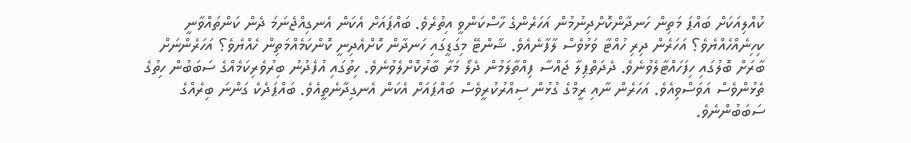ކުއްލިއަކަށް ބައްޕަ މަތިން ހަނދާންކޮށްދިނުމުން އަހަރެންގެ ހާސްކަންވީ އިތުރެވެ. ބައްޕައަށް އެކަން އެނގިއްޖެނަމަ ދެން ކަންތައްވާނީ ކިހިނެއްހެއްޔެވެ؟ އަހަރެން ދިރި ހުއްޓާ ވަޅުވެސް ލާފާނެއެވެ. ޝާންޓޭ މިގަޑީގައި ހަނދާން ކޮށްއެދިނީ ކޮންކަމެއްމަތިން ހެއްޔެވެ؟ އަހަރެންނަށް ބާރަށް ބޮލުގައި ހިފަހައްޓާލެވުނެވެ. ދެދަތްޕިލާ ޖައްސާ ފިއްތާލަމުން ދެލޯ މަރާ ބާރުކޮށްލެވުނެވެ. ހިތުގައި އުފެދުނު ބިރުވެރިކަމެއްގެ ސަބަބުން ހިތުގެ ތެޅުންވެސް އަވަސްވިއެވެ. އަހަރެން ނާއި ރީމްގެ ގުޅުން ސިއްރުކުރީވެސް ބައްޕައަށް އެކަން އެނގިދާނެތީއެވެ. ބައްޕަދެކެ ގަންނަ ބިރެއްގެ ސަބަބުންނެވެ.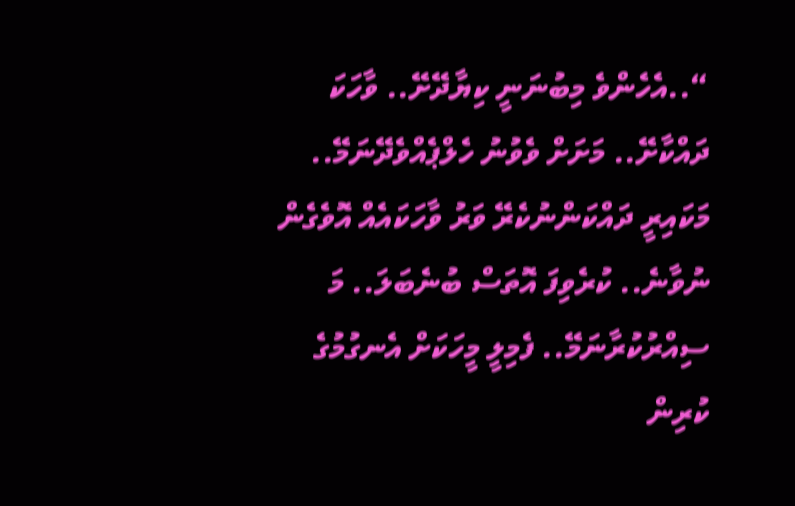“..އެހެންވެ މިބުނަނީ ކިޔާދޭށޭ.. ވާހަކަ ދައްކާށޭ.. މަށަށް ވެވުނު ހެލްޕެއްވެދޭނަމޭ.. މަކައިރީ ދައްކަންނުކެރޭ ވަރު ވާހަކައެއް އޮވެގެން ނުވާނެ.. ކުރެވިފަ އޮތަސް ބުނެބަލަ.. މަ ސިއްރުކުރާނަމޭ.. ފެމިލީ މީހަކަށް އެނގުމުގެ ކުރިން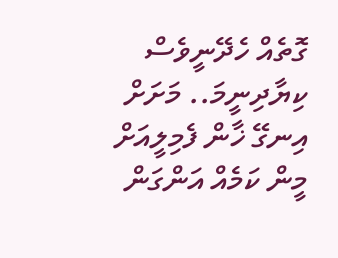ގޮތެއް ހެދޭނީވެސް ކިޔާދިނީމަ.. މަށަށް އިނގޭ ޚާން ފެމިލީއަށް މީން ކަމެއް އަންގަން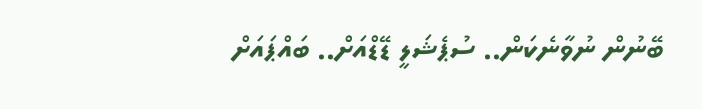ބޭނުން ނުވާނެކަން.. ސުޕެޝަލީ ޑޭޑްއަށް.. ބައްޕައަށް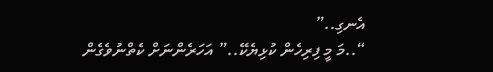އެނގި..”
“..މަ މީ ފިރިހެން ކުޅިޔެކޭ..” އަހަރެންނަށް ކެތްނުވެގެން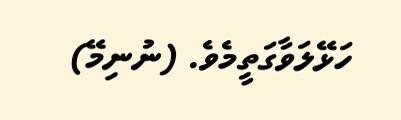ހަޅޭލަވާގަތީމެވެ. (ނުނިމޭ)